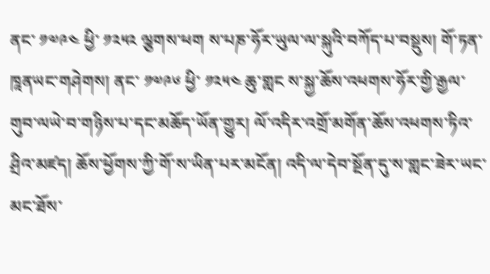ནང་ ༡༧༩༤ ཕྱི་ ༡༢༥༢ ལྕགས་ཕག ས་པཎ་ཧོར་ཡུལ་ལ་སྐུའི་བཀོད་པ་བསྡུས། གོ་ཏན་ཁཱནཡང་གཤེགས། ནང་ ༡༧༩༦ ཕྱི་ ༡༢༥༤ ཆུ་གླང ས་སྐྱ་ཆོས་འཕགས་ཧོར་གྱི་རྒྱལ་གུབ་ལཡེ་བ་གཉིས་པ་དང་མཆོད་ཡོན་གྱུར། ལོ་འདིར་འགྲོ་མགོན་ཆོས་འཕགས་ཏིའ་ཤྲིའ་མཛད། ཆོས་ཕྱོགས་ཀྱི་གོ་ས་ཡིན་པར་མངོན། འདི་ལ་དེབ་སྔོན་དུ་ས་གླང་ཟེར་ཡང་མང་ཐོས་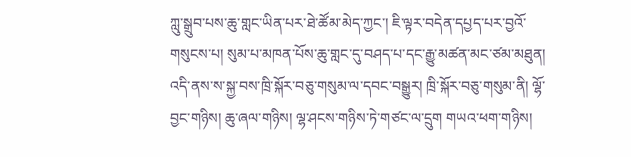ཀླུ་སྒྲུབ་པས་ཆུ་གླང་ཡིན་པར་ཐེ་ཚོམ་མེད་ཀྱང་། ཇི་ལྟར་བདེན་དཔྱད་པར་བྱའོ་གསུངས་པ། སུམ་པ་མཁན་པོས་ཆུ་གླང་དུ་བཤད་པ་དང་རྒྱུ་མཚན་མང་ཙམ་མཐུན། འདི་ནས་ས་སྐྱ་བས་ཁྲི་སྐོར་བཅུ་གསུམ་ལ་དབང་བསྒྱུར། ཁྲི་སྐོར་བཅུ་གསུམ་ནི། ལྷོ་བྱང་གཉིས། ཆུ་ཞལ་གཉིས། ལྷ་ཤངས་གཉིས་ཏེ་གཙང་ལ་དྲུག གཡའ་ཕག་གཉིས།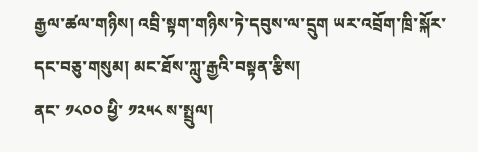རྒྱལ་ཚལ་གཉིས། འབྲི་སྟག་གཉིས་ཏེ་དབུས་ལ་དྲུག ཡར་འབྲོག་ཁྲི་སྐོར་དང་བཅུ་གསུམ། མང་ཐོས་ཀླུ་རྒྱའི་བསྟན་རྩིས།
ནང་ ༡༨༠༠ ཕྱི་ ༡༢༥༨ ས་སྤྲུལ།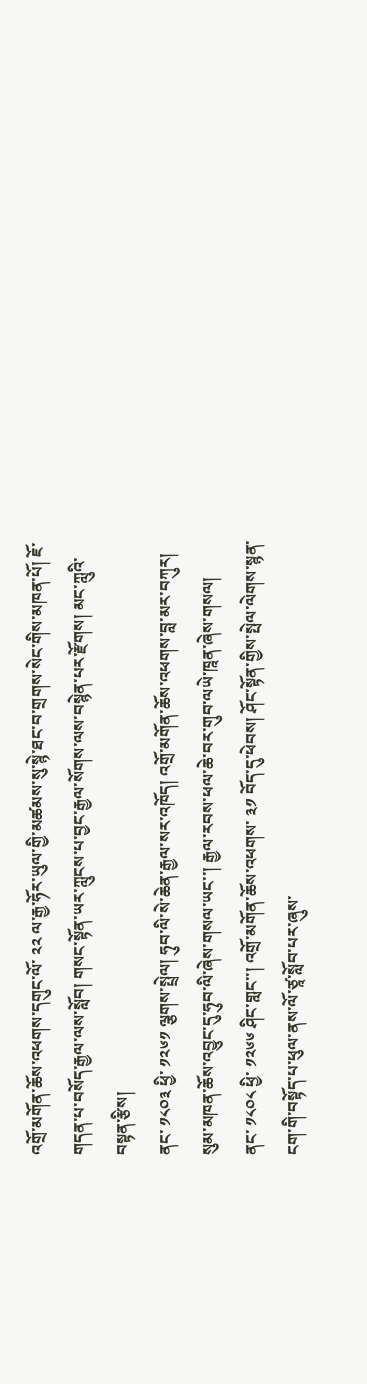འགྲོ་མགོན་ཆོས་འཕགས་དགུང་ལོ་ ༢༢ ལ་རྒྱ་ཧོར་ཡུལ་གྱི་མཚམས་སུ་སྙེ་ཐང་བ་གྲགས་སེང་གིས་མཁན་པོ། ཇོ་གདན་པ་བསོད་རྒྱལ་ལས་སློབ། གསང་སྟོན་ཡར་ཀླུངས་པ་བྱང་རྒྱལ་སོགས་ལས་བསྙེན་པར་རྫོགས། མང་ཀླུའི་བསྟན་རྩིས།
ནང་ ༡༨༠༣ ཕྱི་ ༡༢༦༡ ལྕགས་སྤྲེལ། ཧུབ་ལི་སེ་ཆེན་རྒྱལ་སར་འཁོད། འགྲོ་མགོན་ཆོས་འཕགས་བླ་མར་བཀུར།
སུམ་མཁན་ཆོས་འབྱུང་དུ་ཧུབ་ལི་ཞེས་གསལ་ཡང་་། རྒྱལ་རབས་ཕལ་ཆེ་བར་གུབ་ལཡེ་ཁཱན་ཞེས་གསལ།
ནང་ ༡༨༠༨ ཕྱི་ ༡༢༦༦ ཤིང་གླང་་། འགྲོ་མགོན་ཆོས་འཕགས་ ༣༡ བོད་དུ་ཕེབས། ཤོང་སྟོན་གྱིས་སྤེལ་ལེགས་སྙན་ངག་གི་བསྟོད་པ་ཕུལ་ནས་ལོ་ཙཱ་སློབ་པར་ཞུས་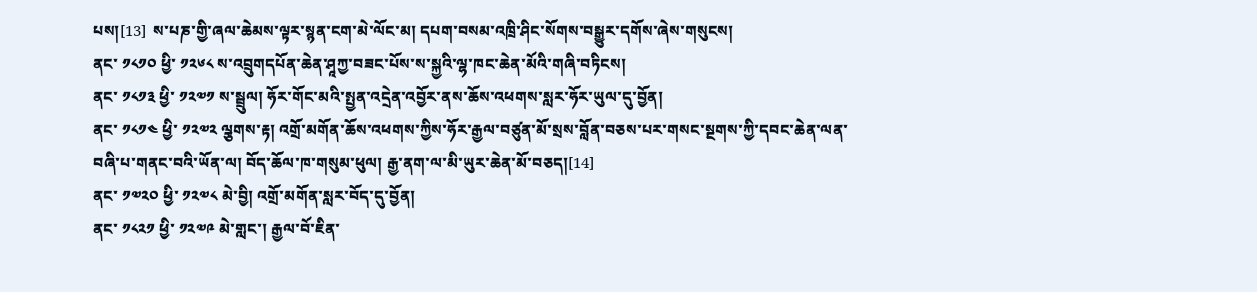པས།[13]  ས་པཎ་གྱི་ཞལ་ཆེམས་ལྟར་སྙན་ངག་མེ་ལོང་མ། དཔག་བསམ་འཁྲི་ཤིང་སོགས་བསྒྱུར་དགོས་ཞེས་གསུངས།
ནང་ ༡༨༡༠ ཕྱི་ ༡༢༦༨ ས་འབྲུགདཔོན་ཆེན་ཤཱཀྱ་བཟང་པོས་ས་སྐྱའི་ལྷ་ཁང་ཆེན་མོའི་གཞི་བཏིངས།
ནང་ ༡༨༡༣ ཕྱི་ ༡༢༧༡ ས་སྦྲུལ། ཧོར་གོང་མའི་སྤྱན་འདྲེན་འབྱོར་ནས་ཆོས་འཕགས་སླར་ཧོར་ཡུལ་དུ་བྱོན།
ནང་ ༡༨༡༤ ཕྱི་ ༡༢༧༢ ལྕགས་རྟ། འགྲོ་མགོན་ཆོས་འཕགས་ཀྱིས་ཧོར་རྒྱལ་བཙུན་མོ་སྲས་བློན་བཅས་པར་གསང་སྔགས་ཀྱི་དབང་ཆེན་ལན་བཞི་པ་གནང་བའི་ཡོན་ལ། བོད་ཆོལ་ཁ་གསུམ་ཕུལ། རྒྱ་ནག་ལ་མི་ཡུར་ཆེན་མོ་བཅད།[14]
ནང་ ༡༧༢༠ ཕྱི་ ༡༢༧༨ མེ་བྱི། འགྲོ་མགོན་སླར་བོད་དུ་བྱོན།
ནང་ ༡༨༢༡ ཕྱི་ ༡༢༧༩ མེ་གླང་། རྒྱལ་བོ་ཇིན་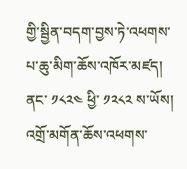གྱི་སྦྱིན་བདག་བྱས་ཏེ་འཕགས་པ་ཆུ་མིག་ཆོས་འཁོར་མཛད།
ནང་ ༡༨༢༤ ཕྱི་ ༡༢༨༢ ས་ཡོས། འགྲོ་མགོན་ཆོས་འཕགས་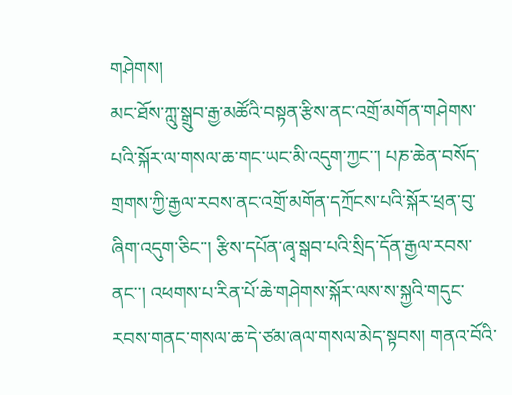གཤེགས།
མང་ཐོས་ཀླུ་སྒྲུབ་རྒྱ་མཚོའི་བསྟན་རྩིས་ནང་འགྲོ་མགོན་གཤེགས་པའི་སྐོར་ལ་གསལ་ཆ་གང་ཡང་མི་འདུག་ཀྱང་་། པཎ་ཆེན་བསོད་གྲགས་ཀྱི་རྒྱལ་རབས་ནང་འགྲོ་མགོན་དཀྲོངས་པའི་སྐོར་ཕྲན་བུ་ཞིག་འདུག་ཅིང་་། རྩིས་དཔོན་ཞྭ་སྒབ་པའི་སྲིད་དོན་རྒྱལ་རབས་ནང་་། འཕགས་པ་རིན་པོ་ཆེ་གཤེགས་སྐོར་ལས་ས་སྐྱའི་གདུང་རབས་གནང་གསལ་ཆ་དེ་ཙམ་ཞལ་གསལ་མེད་སྟབས། གནའ་བོའི་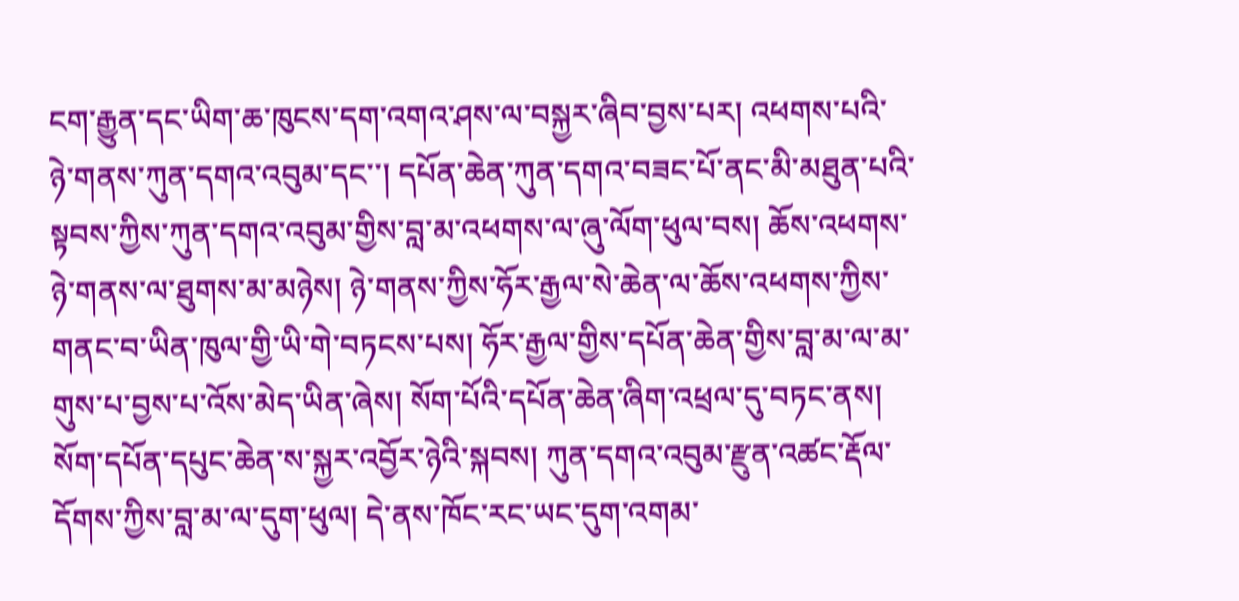ངག་རྒྱུན་དང་ཡིག་ཆ་ཁུངས་དག་འགའ་ཤས་ལ་བསྐྱར་ཞིབ་བྱས་པར། འཕགས་པའི་ཉེ་གནས་ཀུན་དགའ་འབུམ་དང་་། དཔོན་ཆེན་ཀུན་དགའ་བཟང་པོ་ནང་མི་མཐུན་པའི་སྟབས་ཀྱིས་ཀུན་དགའ་འབུམ་གྱིས་བླ་མ་འཕགས་ལ་ཞུ་ལོག་ཕུལ་བས། ཆོས་འཕགས་ཉེ་གནས་ལ་ཐུགས་མ་མཉེས། ཉེ་གནས་ཀྱིས་ཧོར་རྒྱལ་སེ་ཆེན་ལ་ཆོས་འཕགས་ཀྱིས་གནང་བ་ཡིན་ཁུལ་གྱི་ཡི་གེ་བཏངས་པས། ཧོར་རྒྱལ་གྱིས་དཔོན་ཆེན་གྱིས་བླ་མ་ལ་མ་གུས་པ་བྱས་པ་འོས་མེད་ཡིན་ཞེས། སོག་པོའི་དཔོན་ཆེན་ཞིག་འཕྲལ་དུ་བཏང་ནས། སོག་དཔོན་དཔུང་ཆེན་ས་སྐྱར་འབྱོར་ཉེའི་སྐབས། ཀུན་དགའ་འབུམ་རྫུན་འཚང་རྡོལ་དོགས་ཀྱིས་བླ་མ་ལ་དུག་ཕུལ། དེ་ནས་ཁོང་རང་ཡང་དུག་འགམ་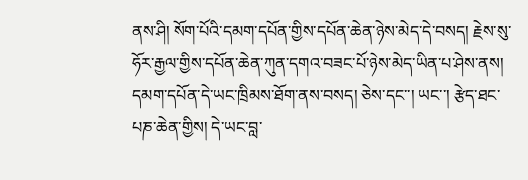ནས་ཤི། སོག་པོའི་དམག་དཔོན་གྱིས་དཔོན་ཆེན་ཉེས་མེད་དེ་བསད། རྗེས་སུ་ཧོར་རྒྱལ་གྱིས་དཔོན་ཆེན་ཀུན་དགའ་བཟང་པོ་ཉེས་མེད་ཡིན་པ་ཤེས་ནས། དམག་དཔོན་དེ་ཡང་ཁྲིམས་ཐོག་ནས་བསད། ཅེས་དང་་། ཡང་་། རྩེད་ཐང་པཎ་ཆེན་གྱིས། དེ་ཡང་བླ་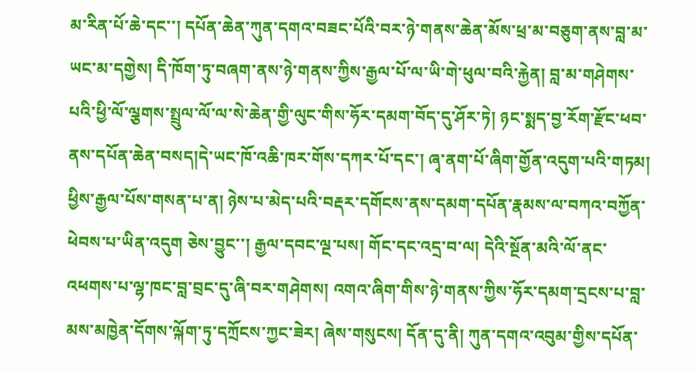མ་རིན་པོ་ཆེ་དང་་། དཔོན་ཆེན་ཀུན་དགའ་བཟང་པོའི་བར་ཉེ་གནས་ཆེན་མོས་ཕྲ་མ་བཅུག་ནས་བླ་མ་ཡང་མ་དགྱེས། དི་ཁོག་ཏུ་བཞག་ནས་ཉེ་གནས་ཀྱིས་རྒྱལ་པོ་ལ་ཡི་གེ་ཕུལ་བའི་རྐྱེན། བླ་མ་གཤེགས་པའི་ཕྱི་ལོ་ལྕགས་སྤྲུལ་ལོ་ལ་སེ་ཆེན་གྱི་ལུང་གིས་ཧོར་དམག་བོད་དུ་ཤོར་ཏེ། ཉང་སྨད་བྱ་རོག་རྫོང་ཕབ་ནས་དཔོན་ཆེན་བསད།དེ་ཡང་ཁོ་འཆི་ཁར་གོས་དཀར་པོ་དང་། ཞྭ་ནག་པོ་ཞིག་གྱོན་འདུག་པའི་གཏམ། ཕྱིས་རྒྱལ་པོས་གསན་པ་ན། ཉེས་པ་མེད་པའི་བརྡར་དགོངས་ནས་དམག་དཔོན་རྣམས་ལ་བཀའ་བཀྱོན་ཕེབས་པ་ཡིན་འདུག ཅེས་བྱུང་་། རྒྱལ་དབང་ལྔ་པས། གོང་དང་འདྲ་བ་ལ། དེའི་སྔོན་མའི་ལོ་ནང་འཕགས་པ་ལྷ་ཁང་བླ་བྲང་དུ་ཞི་བར་གཤེགས། འགའ་ཞིག་གིས་ཉེ་གནས་ཀྱིས་ཧོར་དམག་དྲངས་པ་བླ་མས་མཁྱེན་དོགས་ལྐོག་ཏུ་དཀྲོངས་ཀྱང་ཟེར། ཞེས་གསུངས། དོན་དུ་ནི། ཀུན་དགའ་འབུམ་གྱིས་དཔོན་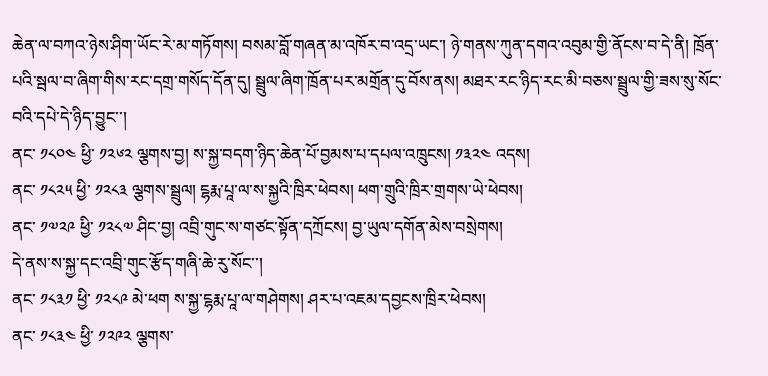ཆེན་ལ་བཀའ་ཉེས་ཤིག་ཡོང་རེ་མ་གཏོགས། བསམ་བློ་གཞན་མ་འཁོར་བ་འདྲ་ཡང་། ཉེ་གནས་ཀུན་དགའ་འབུམ་གྱི་ནོངས་བ་དེ་ནི། ཁྲོན་པའི་སྦལ་བ་ཞིག་གིས་རང་དགྲ་གསོད་དོན་དུ། སྦྲུལ་ཞིག་ཁྲོན་པར་མགྲོན་དུ་བོས་ནས། མཐར་རང་ཉིད་རང་མི་བཅས་སྦྲུལ་གྱི་ཟས་སུ་སོང་བའི་དཔེ་དེ་ཉིད་བྱུང་་།
ནང་ ༡༨༠༤ ཕྱི་ ༡༢༦༢ ལྕགས་བྱ། ས་སྐྱ་བདག་ཉིད་ཆེན་པོ་བྱམས་པ་དཔལ་འཁྲུངས། ༡༣༢༤ འདས།
ནང་ ༡༨༢༥ ཕྱི་ ༡༢༨༣ ལྕགས་སྦྲུལ། ངྷརྨ་པཱ་ལ་ས་སྐྱའི་ཁྲིར་ཕེབས། ཕག་གྲུའི་ཁྲིར་གྲགས་ཡེ་ཕེབས།
ནང་ ༡༧༢༩ ཕྱི་ ༡༢༨༧ ཤིང་བྱ། འབྲི་གུང་ས་གཙང་སྟོན་དཀྲོངས། བྱ་ཡུལ་དགོན་མེས་བསྲེགས།
དེ་ནས་ས་སྐྱ་དང་འབྲི་གུང་རྩོད་གཞི་ཆེ་རུ་སོང་་།
ནང་ ༡༨༣༡ ཕྱི་ ༡༢༨༩ མེ་ཕག ས་སྐྱ་ངྷརྨ་པཱ་ལ་གཤེགས། ཤར་པ་འཇམ་དབྱངས་ཁྲིར་ཕེབས།
ནང་ ༡༨༣༤ ཕྱི་ ༡༢༩༢ ལྕགས་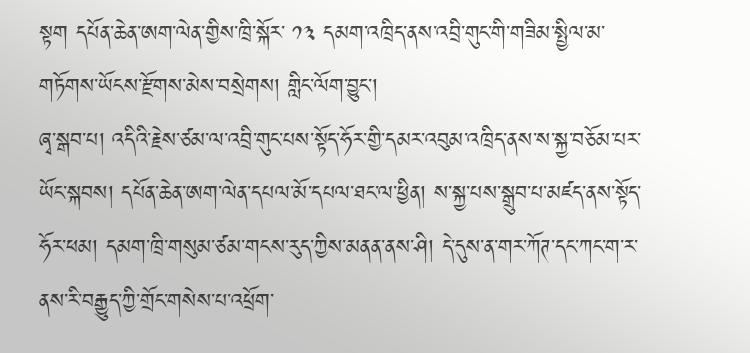སྟག དཔོན་ཆེན་ཨག་ལེན་གྱིས་ཁྲི་སྐོར་ ༡༣ དམག་འཁྲིད་ནས་འབྲི་གུང་གི་གཟིམ་སྤྱིལ་མ་གཏོགས་ཡོངས་རྫོགས་མེས་བསྲེགས། གླིང་ལོག་བྱུང་།
ཞྭ་སྒབ་པ། འདིའི་རྗེས་ཙམ་ལ་འབྲི་གུང་པས་སྟོད་ཧོར་གྱི་དམར་འབུམ་འཁྲིད་ནས་ས་སྐྱ་བཅོམ་པར་ཡོང་སྐབས། དཔོན་ཆེན་ཨག་ལེན་དཔལ་མོ་དཔལ་ཐང་ལ་ཕྱིན། ས་སྐྱ་པས་སྒྲུབ་པ་མཛད་ནས་སྟོད་ཧོར་ཕམ། དམག་ཁྲི་གསུམ་ཙམ་གངས་རུད་ཀྱིས་མནན་ནས་ཤི། དེ་དུས་ན་གར་ཀོཊ་དང་ཀང་ག་ར་ནས་རི་བརྒྱུད་ཀྱི་གྲོང་གསེས་པ་འཕྲོག་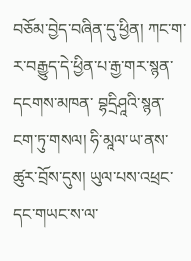བཅོམ་བྱེད་བཞིན་དུ་ཕྱིན། ཀང་ག་ར་བརྒྱུད་དེ་ཕྱིན་པ་རྒྱ་གར་སྙན་དངགས་མཁན་ བྷདྲིཤཱའི་སྙན་ངག་ཏུ་གསལ། ཧི་མཱལ་ཡ་ནས་ཚུར་བྲོས་དུས། ཡུལ་པས་འཕྲང་དང་གཡང་ས་ལ་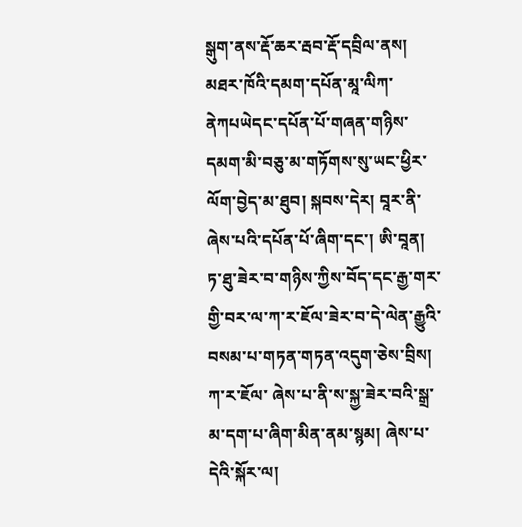སྒུག་ནས་རྡོ་ཆར་རྦབ་རྡོ་དབྲིལ་ནས། མཐར་ཁོའི་དམག་དཔོན་མཱ་ལིཀ་ནེཀཔཡེདང་དཔོན་པོ་གཞན་གཉིས་དམག་མི་བཅུ་མ་གཏོགས་སུ་ཡང་ཕྱིར་ལོག་བྱེད་མ་ཐུབ། སྐབས་དེར། བཱར་ནི་ཞེས་པའི་དཔོན་པོ་ཞིག་དང་། ཨི་བཱན། ཏ་ཐུ་ཟེར་བ་གཉིས་ཀྱིས་བོད་དང་རྒྱ་གར་གྱི་བར་ལ་ཀ་ར་ཇོལ་ཟེར་བ་དེ་ལེན་རྒྱུའི་བསམ་པ་གཏན་གཏན་འདུག་ཅེས་བྲིས། ཀ་ར་ཇོལ་ ཞེས་པ་ནི་ས་སྐྱ་ཟེར་བའི་སྒྲ་མ་དག་པ་ཞིག་མིན་ནམ་སྙམ། ཞེས་པ་དེའི་སྐོར་ལ།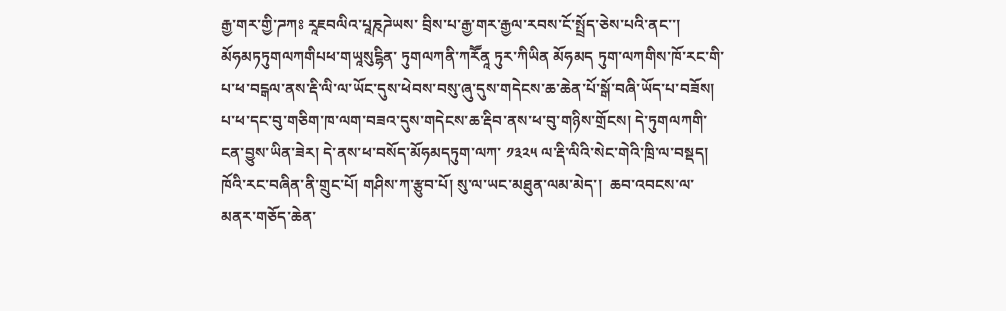རྒྱ་གར་གྱི་ཌཀཿ རཱཇབལིའ་པཱཎ྄ཌེཡས་ བྲིས་པ་རྒྱ་གར་རྒྱལ་རབས་ངོ་སྤྲོད་ཅེས་པའི་ནང་་། མོཧམཏཏུགལཀགིཔཕ་གཡཱསུངྷིན་ ཏུགལཀནི་ཀརཽནཱ ཏུར་ཀིཡིན མོཧམད ཏུག་ལཀགིས་ཁོ་རང་གི་པ་ཕ་བངྒལ་ནས་རྡི་ལི་ལ་ཡོང་དུས་ཕེབས་བསུ་ཞུ་དུས་གདེངས་ཆ་ཆེན་པོ་སྒོ་བཞི་ཡོད་པ་བཟོས། པ་ཕ་དང་བུ་གཅིག་ཁ་ལག་བཟའ་དུས་གདེངས་ཆ་རྡིབ་ནས་ཕ་བུ་གཉིས་གྲོངས། དེ་ཏུགལཀགི་ངན་བྱུས་ཡིན་ཟེར། དེ་ནས་ཕ་བསོད་མོཧམདཏུག་ལཀ་ ༡༣༢༥ ལ་རྡི་ལིའི་སེང་གེའི་ཁྲི་ལ་བསྡད། ཁོའི་རང་བཞིན་ནི་གྲུང་པོ། གཤིས་ཀ་རྩུབ་པོ། སུ་ལ་ཡང་མཐུན་ལམ་མེད་།  ཆབ་འབངས་ལ་མནར་གཅོད་ཆེན་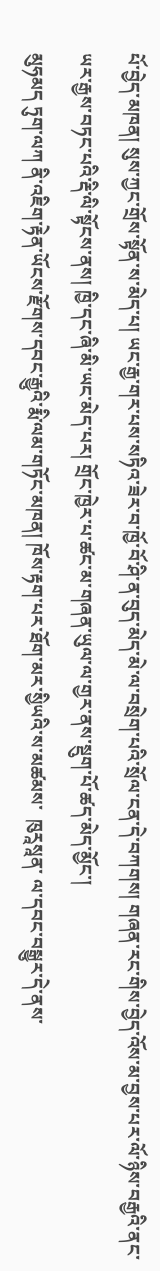པོ་བྱེད་མཁན། སུས་ཀྱང་གྲོས་སྟོན་ས་མེད་པ། ཡང་རྒྱ་གར་པས་སཏིའ་ཟེར་བ་ཁྱོ་བོ་ཤི་ན་བུད་མེད་མེ་ལ་བསྲེག་པའི་སྲོལ་ངན་དེ་བཀགས། གཞན་རང་གིས་བྱེད་འོས་མ་བྱས་པར་ལོ་ཉིས་བརྒྱའི་ནང་ཡར་རྒྱས་བཏང་པའི་རྡི་ལི་སྟོངས་ནས། ཁྱི་དང་ཞི་མི་ཡང་མེད་པར། གྲོང་ཁྱེར་པ་ཚང་མ་གཞན་ཡུལ་ལ་གྱར་ནས་སྡུག་པོ་ཚད་མེད་མྱོང་།
མུཧམད ཏུག་ལཀ ནི་འཇིག་རྟེན་ཡོངས་རྫོགས་དབང་རྒྱུའི་རྨི་ལམ་གཏོང་མཁན། ཁོས་རྟག་པར་ཐོག་མར་སྱིཡའི་ས་མཚམས་  ཁུརཱསཱན་ ལ་དབང་བསྒྱུར་དེ་ནས་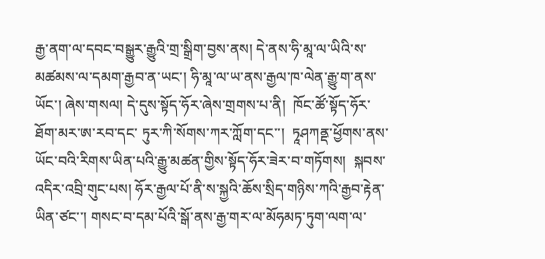རྒྱ་ནག་ལ་དབང་བསྒྱུར་རྒྱུའི་གྲ་སྒྲིག་བྱས་ནས། དེ་ནས་ཧི་མཱ་ལ་ཡིའི་ས་མཚམས་ལ་དམག་རྒྱབ་ན་ཡང་། ཧི་མཱ་ལ་ཡ་ནས་རྒྱལ་ཁ་ལེན་རྒྱུ་ག་ནས་ཡོང་། ཞེས་གསལ། དེ་དུས་སྟོད་ཧོར་ཞེས་གྲགས་པ་ནི།  ཁོང་ཚོ་སྟོད་ཧོར་ཐོག་མར་ཨ་རབ་དང་ ཏུར་ཀི་སོགས་ཀར་ཀློག་དང་་།  ཏཱཤཀནྡ་ཕྱོགས་ནས་ཡོང་བའི་རིགས་ཡིན་པའི་རྒྱུ་མཚན་གྱིས་སྟོད་ཧོར་ཟེར་བ་གཏོགས།  སྐབས་འདིར་འབྲི་གུང་པས། ཧོར་རྒྱལ་པོ་ནི་ས་སྐྱའི་ཆོས་སྲིད་གཉིས་ཀའི་རྒྱབ་རྟེན་ཡིན་ཙང་་། གསང་བ་དམ་པོའི་སྒོ་ནས་རྒྱ་གར་ལ་མོཧམཏ་ཏུག་ལག་ལ་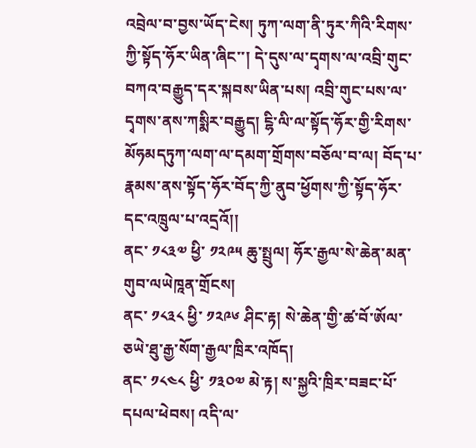འབྲེལ་བ་བྱས་ཡོད་ངེས། ཏུཀ་ལག་ནི་ཏུར་ཀིའི་རིགས་ཀྱི་སྟོད་ཧོར་ཡིན་ཞིང་་། དེ་དུས་ལ་དྭགས་ལ་འབྲི་གུང་བཀའ་བརྒྱུད་དར་སྐབས་ཡིན་པས། འབྲི་གུང་པས་ལ་དྭགས་ནས་ཀསྨིར་བརྒྱུད། ངྷི་ལི་ལ་སྟོད་ཧོར་གྱི་རིགས་མོཧམདཏུཀ་ལག་ལ་དམག་གྲོགས་བཅོལ་བ་ལ། བོད་པ་རྣམས་ནས་སྟོད་ཧོར་བོད་ཀྱི་ནུབ་ཕྱོགས་ཀྱི་སྟོད་ཧོར་དང་འཁྲུལ་པ་འདྲའོ།།
ནང་ ༡༨༣༧ ཕྱི་ ༡༢༩༥ ཆུ་སྤྲུལ། ཧོར་རྒྱལ་སེ་ཆེན་མན་གུབ་ལཡེཁཱན་གྲོངས།
ནང་ ༡༨༣༨ ཕྱི་ ༡༢༩༦ ཤིང་རྟ། སེ་ཆེན་གྱི་ཚ་བོ་ཨོལ་ཅཡེ་ཐུ་རྒྱ་སོག་རྒྱལ་ཁྲིར་འཁོད།
ནང་ ༡༨༤༨ ཕྱི་ ༡༣༠༧ མེ་རྟ། ས་སྐྱའི་ཁྲིར་བཟང་པོ་དཔལ་ཕེབས། འདི་ལ་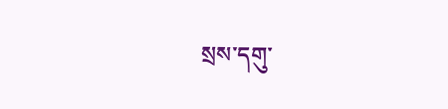སྲས་དགུ་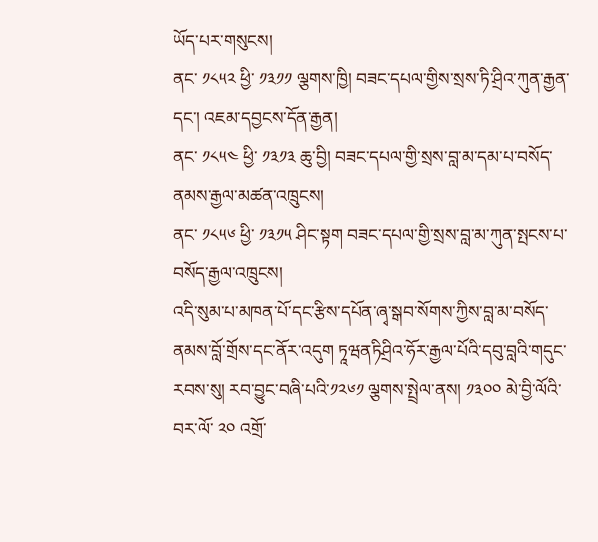ཡོད་པར་གསུངས།
ནང་ ༡༨༥༢ ཕྱི་ ༡༣༡༡ ལྕགས་ཁྱི། བཟང་དཔལ་གྱིས་སྲས་ཏི་ཤྲིའ་ཀུན་རྒྱན་དང་། འཇམ་དབྱངས་དོན་རྒྱན།
ནང་ ༡༨༥༤ ཕྱི་ ༡༣༡༣ ཆུ་བྱི། བཟང་དཔལ་གྱི་སྲས་བླ་མ་དམ་པ་བསོད་ནམས་རྒྱལ་མཚན་འཁྲུངས།
ནང་ ༡༨༥༦ ཕྱི་ ༡༣༡༥ ཤིང་སྟག བཟང་དཔལ་གྱི་སྲས་བླ་མ་ཀུན་སྤངས་པ་བསོད་རྒྱལ་འཁྲུངས།
འདི་སུམ་པ་མཁན་པོ་དང་རྩིས་དཔོན་ཞྭ་སྒབ་སོགས་ཀྱིས་བླ་མ་བསོད་ནམས་བློ་གྲོས་དང་ནོར་འདུག ཏཱཝནཏིཤྲིའ་ཧོར་རྒྱལ་པོའི་དབུ་བླའི་གདུང་རབས་སུ། རབ་བྱུང་བཞི་པའི་༡༢༦༡ ལྕགས་སྤྲེལ་ནས། ༡༣༠༠ མེ་བྱི་ལོའི་བར་ལོ་ ༢༠ འགྲོ་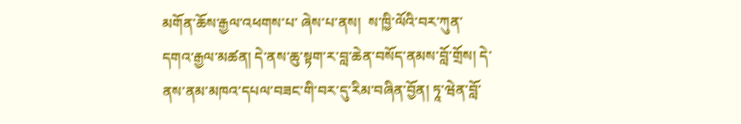མགོན་ཆོས་རྒྱལ་འཕགས་པ་ ཞེས་པ་ནས།  ས་ཁྱི་ལོའི་བར་ཀུན་དགའ་རྒྱལ་མཚན། དེ་ནས་ཆུ་སྟག་ར་བླ་ཆེན་བསོད་ནམས་བློ་གྲོས། དེ་ནས་ནམ་མཁའ་དཔལ་བཟང་གི་བར་དུ་རིམ་བཞིན་བྱོན། ཏཱ་ཝེན་བློ་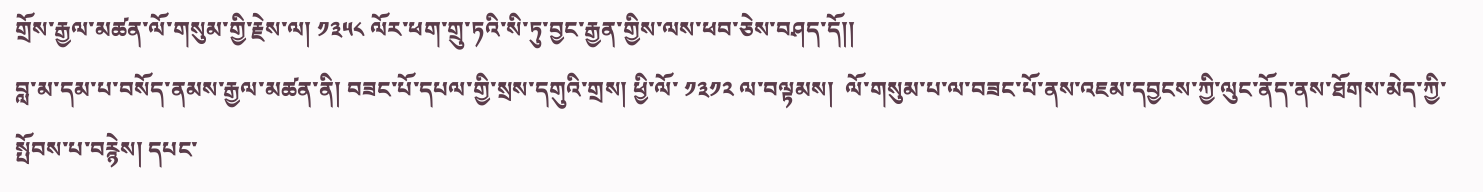གྲོས་རྒྱལ་མཚན་ལོ་གསུམ་གྱི་རྗེས་ལ། ༡༣༥༨ ལོར་ཕག་གྲུ་ཏའི་སི་ཏུ་བྱང་རྒྱན་གྱིས་ལས་ཕབ་ཅེས་བཤད་དོ།།
བླ་མ་དམ་པ་བསོད་ནམས་རྒྱལ་མཚན་ནི། བཟང་པོ་དཔལ་གྱི་སྲས་དགུའི་གྲས། ཕྱི་ལོ་ ༡༣༡༢ ལ་བལྟམས།  ལོ་གསུམ་པ་ལ་བཟང་པོ་ནས་འཇམ་དབྱངས་ཀྱི་ལུང་ནོད་ནས་ཐོགས་མེད་ཀྱི་སྤོབས་པ་བརྙེས། དཔང་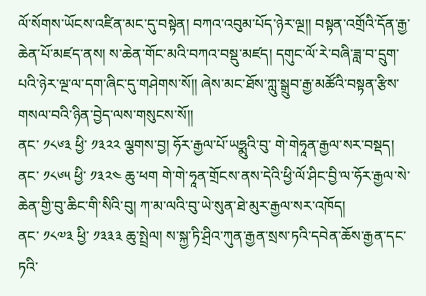ལོ་སོགས་ཡོངས་འཛིན་མང་དུ་བསྟེན། བཀའ་འབུམ་པོད་ཉེར་ལྔ།། བསྟན་འགྲོའི་དོན་རྒྱ་ཆེན་པོ་མཛད་ནས། ས་ཆེན་གོང་མའི་བཀའ་བསྡུ་མཛད། དགུང་ལོ་རེ་བཞི་ཟླ་བ་དྲུག་པའི་ཉེར་ལྔ་ལ་དག་ཞིང་དུ་གཤེགས་སོ།། ཞེས་མང་ཐོས་ཀླུ་སྒྲུབ་རྒྱ་མཚོའི་བསྟན་རྩིས་གསལ་བའི་ཉིན་བྱེད་ལས་གསུངས་སོ།།
ནང་ ༡༨༦༣ ཕྱི་ ༡༣༢༢ ལྕགས་བྱ། ཧོར་རྒྱལ་པོ་ཡཧྨུའི་བུ་ གེ་གེཧཱན་རྒྱལ་སར་བསྡད།
ནང་ ༡༨༦༥ ཕྱི་ ༡༣༢༤ ཆུ་ཕག གེ་གེ་ཧཱན་གྲོངས་ནས་དེའི་ཕྱི་ལོ་ཤིང་བྱི་ལ་ཧོར་རྒྱལ་སེ་ཆེན་གྱི་བུ་ཆིང་གི་སིའི་བུ། ཀ་མ་ལའི་བུ་ཡེ་སུན་ཐེ་མུར་རྒྱལ་སར་འཁོད།
ནང་ ༡༨༧༣ ཕྱི་ ༡༣༣༣ ཆུ་སྤྲེལ། ས་སྐྱ་ཏི་ཤྲིའ་ཀུན་རྒྱན་སྲས་ཏའི་དབེན་ཆོས་རྒྱན་དང་ཏའི་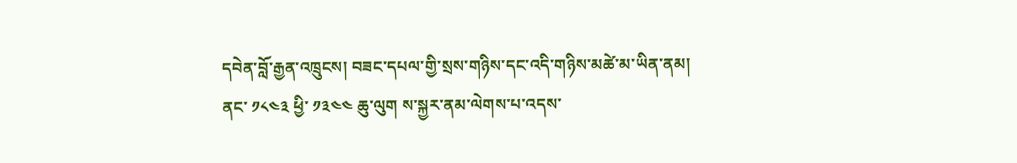དབེན་བློ་རྒྱན་འཁྲུངས། བཟང་དཔལ་གྱི་སྲས་གཉིས་དང་འདི་གཉིས་མཚེ་མ་ཡིན་ནམ།
ནང་ ༡༨༤༣ ཕྱི་ ༡༣༤༤ ཆུ་ལུག ས་སྐྱར་ནམ་ལེགས་པ་འདས་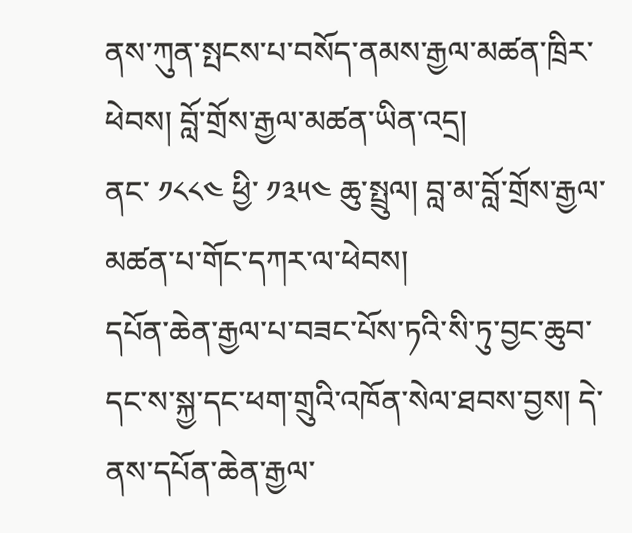ནས་ཀུན་སྤངས་པ་བསོད་ནམས་རྒྱལ་མཚན་ཁྲིར་ཕེབས། བློ་གྲོས་རྒྱལ་མཚན་ཡིན་འདྲ།
ནང་ ༡༨༨༤ ཕྱི་ ༡༣༥༤ ཆུ་སྤྲུལ། བླ་མ་བློ་གྲོས་རྒྱལ་མཚན་པ་གོང་དཀར་ལ་ཕེབས།
དཔོན་ཆེན་རྒྱལ་པ་བཟང་པོས་ཏའི་སི་ཏུ་བྱང་ཆུབ་དང་ས་སྐྱ་དང་ཕག་གྲུའི་འཁོན་སེལ་ཐབས་བྱས། དེ་ནས་དཔོན་ཆེན་རྒྱལ་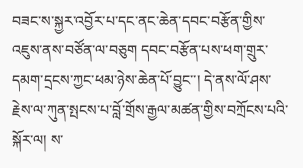བཟང་ས་སྐྱར་འབྱོར་པ་དང་ནང་ཆེན་དབང་བརྩོན་གྱིས་འཇུས་ནས་བཙོན་ལ་བཅུག དབང་བརྩོན་པས་ཕག་གྲུར་དམག་དྲངས་ཀྱང་ཕམ་ཉེས་ཆེན་པོ་བྱུང་་། དེ་ནས་ལོ་ཤས་རྗེས་ལ་ཀུན་སྤངས་པ་བློ་གྲོས་རྒྱལ་མཚན་གྱིས་བཀྲོངས་པའི་སྐོར་ལ། ས་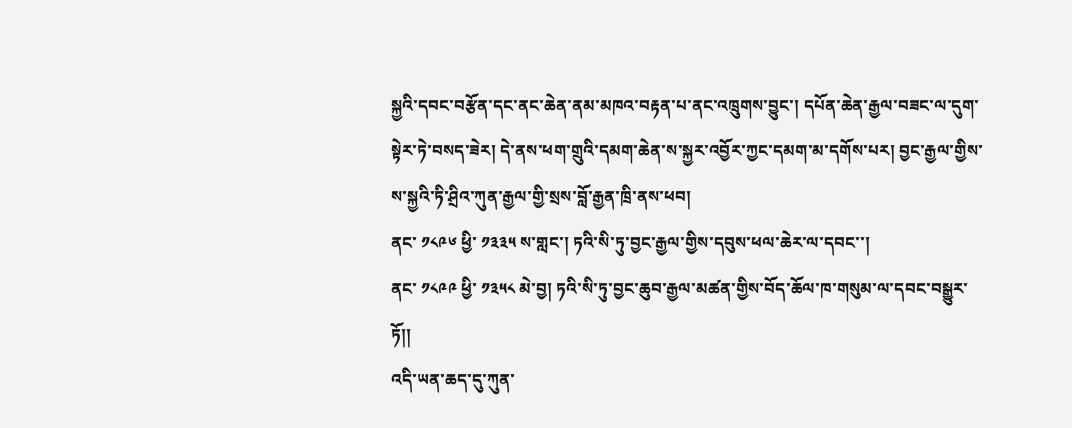སྐྱའི་དབང་བརྩོན་དང་ནང་ཆེན་ནམ་མཁའ་བརྟན་པ་ནང་འཁྲུགས་བྱུང་། དཔོན་ཆེན་རྒྱལ་བཟང་ལ་དུག་སྟེར་ཏེ་བསད་ཟེར། དེ་ནས་ཕག་གྲུའི་དམག་ཆེན་ས་སྐྱར་འབྱོར་ཀྱང་དམག་མ་དགོས་པར། བྱང་རྒྱལ་གྱིས་ས་སྐྱའི་ཏི་ཤྲིའ་ཀུན་རྒྱལ་གྱི་སྲས་བློ་རྒྱན་ཁྲི་ནས་ཕབ།
ནང་ ༡༨༩༦ ཕྱི་ ༡༣༣༥ ས་གླང་། ཏའི་སི་ཏུ་བྱང་རྒྱལ་གྱིས་དབུས་ཕལ་ཆེར་ལ་དབང་་།
ནང་ ༡༨༩༩ ཕྱི་ ༡༣༥༨ མེ་བྱ། ཏའི་སི་ཏུ་བྱང་ཆུབ་རྒྱལ་མཚན་གྱིས་བོད་ཆོལ་ཁ་གསུམ་ལ་དབང་བསྒྱུར་ཏོ།།
འདི་ཡན་ཆད་དུ་ཀུན་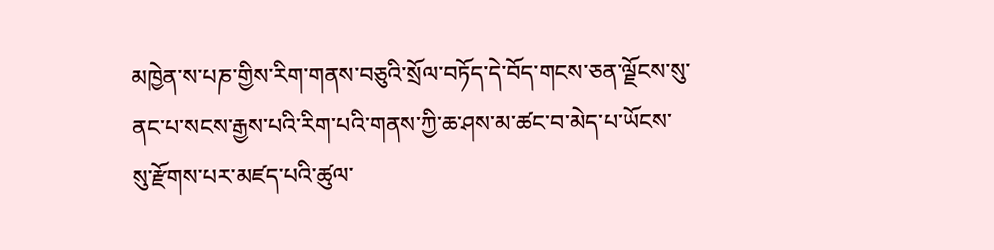མཁྱེན་ས་པཎ་གྱིས་རིག་གནས་བཅུའི་སྲོལ་བཏོད་དེ་བོད་གངས་ཅན་ལྗོངས་སུ་ནང་པ་སངས་རྒྱས་པའི་རིག་པའི་གནས་ཀྱི་ཆ་ཤས་མ་ཚང་བ་མེད་པ་ཡོངས་སུ་རྫོགས་པར་མཛད་པའི་ཚུལ་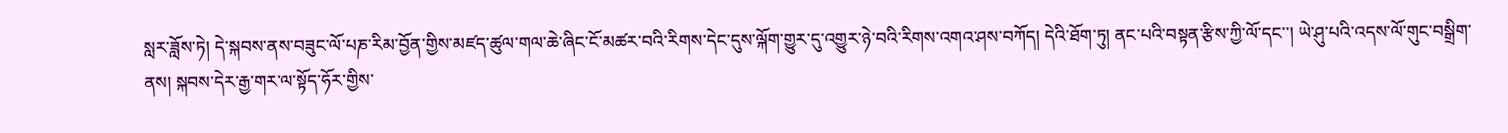སླར་ཟློས་ཏེ། དེ་སྐབས་ནས་བཟུང་ལོ་པཎ་རིམ་བྱོན་གྱིས་མཛད་ཚུལ་གལ་ཆེ་ཞིང་ངོ་མཚར་བའི་རིགས་དེང་དུས་ལྐོག་གྱུར་དུ་འགྱུར་ཉེ་བའི་རིགས་འགའ་ཤས་བཀོད། དེའི་ཐོག་ཏུ། ནང་པའི་བསྟན་རྩིས་ཀྱི་ལོ་དང་་། ཡེ་ཤུ་པའི་འདས་ལོ་གུང་བསྒྲིག་ནས། སྐབས་དེར་རྒྱ་གར་ལ་སྟོད་ཧོར་གྱིས་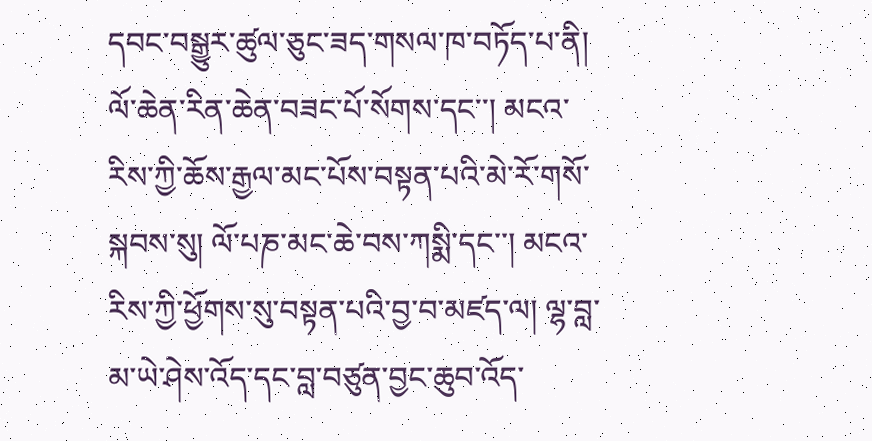དབང་བསྒྱུར་ཚུལ་ཅུང་ཟད་གསལ་ཁ་བཏོད་པ་ནི། ལོ་ཆེན་རིན་ཆེན་བཟང་པོ་སོགས་དང་་། མངའ་རིས་ཀྱི་ཆོས་རྒྱལ་མང་པོས་བསྟན་པའི་མེ་རོ་གསོ་སྐབས་སུ། ལོ་པཎ་མང་ཆེ་བས་ཀསྨི་དང་་། མངའ་རིས་ཀྱི་ཕྱོགས་སུ་བསྟན་པའི་བྱ་བ་མཛད་ལ། ལྷ་བླ་མ་ཡེ་ཤེས་འོད་དང་བླ་བཙུན་བྱང་ཆུབ་འོད་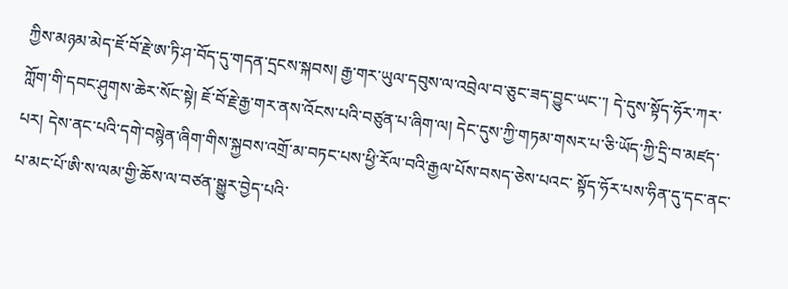ཀྱིས་མཉམ་མེད་ཇོ་བོ་རྗེ་ཨ་ཏི་ཤ་བོད་དུ་གདན་དྲངས་སྐབས། རྒྱ་གར་ཡུལ་དབུས་ལ་འབྲེལ་བ་ཅུང་ཟད་བྱུང་ཡང་་། དེ་དུས་སྟོད་ཧོར་ཀར་ཀློག་གི་དབང་ཤུགས་ཆེར་སོང་སྟེ། ཇོ་བོ་རྗེ་རྒྱ་གར་ནས་འོངས་པའི་བཙུན་པ་ཞིག་ལ། དེང་དུས་ཀྱི་གཏམ་གསར་པ་ཅི་ཡོད་ཀྱི་དྲི་བ་མཛད་པར། དེས་ནང་པའི་དགེ་བསྙེན་ཞིག་གིས་སྐྱབས་འགྲོ་མ་བཏང་པས་ཕྱི་རོལ་བའི་རྒྱལ་པོས་བསད་ཅེས་པའང་ སྟོད་ཧོར་པས་ཧིན་དུ་དང་ནང་པ་མང་པོ་ཨི་ས་ལམ་གྱི་ཆོས་ལ་བཙན་སྒྱུར་བྱེད་པའི་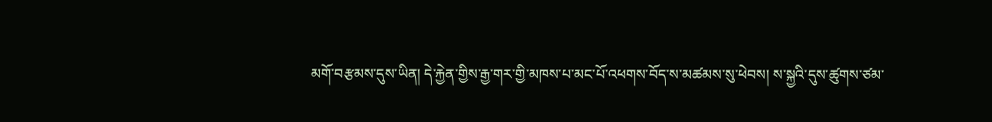མགོ་བརྩམས་དུས་ཡིན། དེ་རྐྱེན་གྱིས་རྒྱ་གར་གྱི་མཁས་པ་མང་པོ་འཕགས་བོད་ས་མཚམས་སུ་ཕེབས། ས་སྐྱའི་དུས་ཚུགས་ཙམ་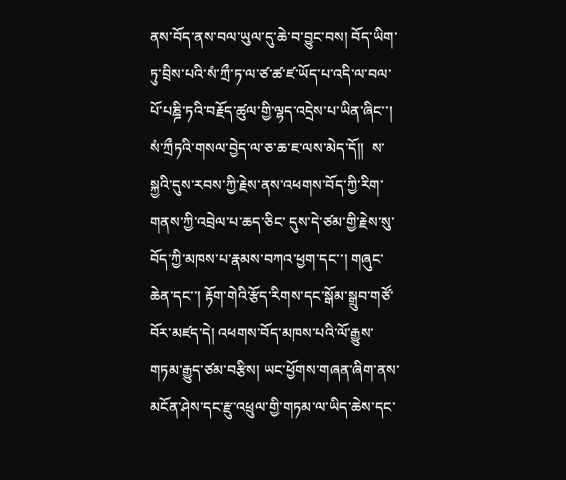ནས་བོད་ནས་བལ་ཡུལ་དུ་ཆེ་བ་བྱུང་བས། བོད་ཡིག་ཏུ་བྲིས་པའི་སཾ་ཀྲྀ་ཏ་ལ་ཙ་ཚ་ཛ་ཡོད་པ་འདི་ལ་བལ་པོ་པཎྜི་ཏའི་བརྗོད་ཚུལ་གྱི་ལྷད་འདྲེས་པ་ཡིན་ཞིང་་།  སཾ་ཀྲྀཏའི་གསལ་བྱེད་ལ་ཅ་ཆ་ཇ་ལས་མེད་དོ།།  ས་སྐྱའི་དུས་རབས་ཀྱི་རྗེས་ནས་འཕགས་བོད་ཀྱི་རིག་གནས་ཀྱི་འབྲེལ་པ་ཆད་ཅིང་ དུས་དེ་ཙམ་གྱི་རྗེས་སུ་བོད་ཀྱི་མཁས་པ་རྣམས་བཀའ་ཕྱག་དང་་། གཞུང་ཆེན་དང་་། རྟོག་གེའི་རྩོད་རིགས་དང་སྒོམ་སྒྲུབ་གཙོ་བོར་མཛད་དེ། འཕགས་བོད་མཁས་པའི་ལོ་རྒྱུས་གཏམ་རྒྱུད་ཙམ་བརྩིས། ཡང་ཕྱོགས་གཞན་ཞིག་ནས་མངོན་ཤེས་དང་རྫུ་འཕྲུལ་གྱི་གཏམ་ལ་ཡིད་ཆེས་དང་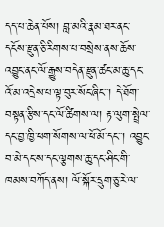དད་པ་ཆེན་པོས། བླ་མའི་རྣམ་ཐར་ནང་དངོས་རྫུན་ཅི་རིགས་པ་བསྲེས་ནས་ཆོས་འབྱུང་ནང་ལོ་རྒྱུས་བདེན་རྫུན་ཚང་མ་ཆུ་དང་འོ་མ་འདྲེས་པ་ལྟ་བུར་སོང་ཞིང་་། དེ་ཐོག་བསྟན་རྩིས་དང་ལོ་ཚིགས་ལ། རྟ་ལུག་སྤྲེལ་དང་བྱ་ཁྱི་ཕག་སོགས་ལ་ཕོ་མོ་དང་་། འབྱུང་བ་མེ་དང་ས་དང་ལྕགས་ཆུ་དང་ཤིང་གི་ཁམས་བཀོད་ནས། ལོ་སྐོར་དྲུག་ཅུ་རེ་ལ་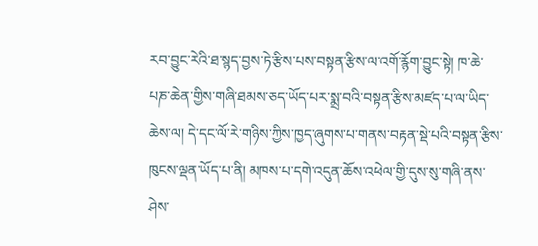རབ་བྱུང་རེའི་ཐ་སྙད་བྱས་ཏེ་རྩིས་པས་བསྟན་རྩིས་ལ་འགོ་རྙོག་བྱུང་སྟེ། ཁ་ཆེ་པཎ་ཆེན་གྱིས་གཞི་ཐམས་ཅད་ཡོད་པར་སྨྲ་བའི་བསྟན་རྩིས་མཛད་པ་ལ་ཡིད་ཆེས་ལ། དེ་དང་ལོ་རེ་གཉིས་ཀྱིས་ཁྱད་ཞུགས་པ་གནས་བརྟན་སྡེ་པའི་བསྟན་རྩིས་ཁུངས་ལྡན་ཡོད་པ་ནི། མཁས་པ་དགེ་འདུན་ཆོས་འཕེལ་གྱི་དུས་སུ་གཞི་ནས་ཤེས་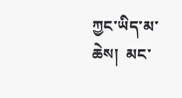ཀྱང་ཡིད་མ་ཆེས།  མང་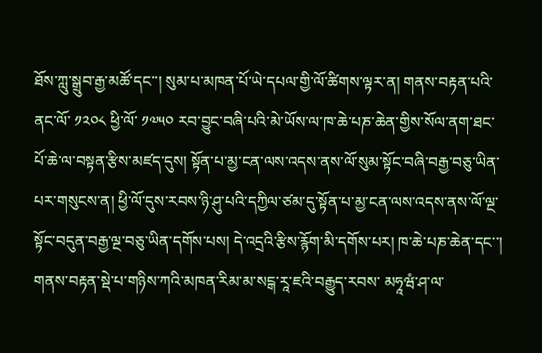ཐོས་ཀླུ་སྒྲུབ་རྒྱ་མཚོ་དང་་། སུམ་པ་མཁན་པོ་ཡེ་དཔལ་གྱི་ལོ་ཚིགས་ལྟར་ན། གནས་བརྟན་པའི་ནང་ལོ་ ༡༢༠༨ ཕྱི་ལོ་ ༡༧༥༠ རབ་བྱུང་བཞི་པའི་མེ་ཡོས་ལ་ཁ་ཆེ་པཎ་ཆེན་གྱིས་སོལ་ནག་ཐང་པོ་ཆེ་ལ་བསྟན་རྩིས་མཛད་དུས། སྟོན་པ་མྱ་ངན་ལས་འདས་ནས་ལོ་སུམ་སྟོང་བཞི་བརྒྱ་བཅུ་ཡིན་པར་གསུངས་ན། ཕྱི་ལོ་དུས་རབས་ཉི་ཤུ་པའི་དཀྱིལ་ཙམ་དུ་སྟོན་པ་མྱ་ངན་ལས་འདས་ནས་ལོ་ལྔ་སྟོང་བདུན་བརྒྱ་ལྔ་བཅུ་ཡིན་དགོས་པས། དེ་འདྲའི་རྩིས་རྙོག་མི་དགོས་པར། ཁ་ཆེ་པཎ་ཆེན་དང་་། གནས་བརྟན་སྡེ་པ་གཉིས་ཀའི་མཁན་རིམ་མ་སངྒ་རཱ་ཇའི་བརྒྱུད་རབས་ མཧཱཝཾ་ཤ་ལ་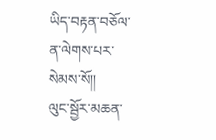ཡིད་བརྟན་བཅོལ་ན་ལེགས་པར་སེམས་སོ།།
ལུང་སྦྱོར་མཆན་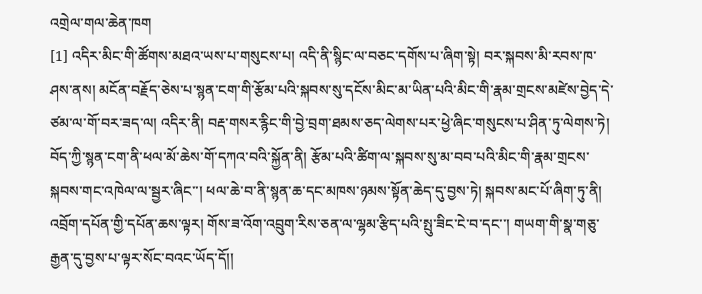འགྲེལ་གལ་ཆེན་ཁག
[1] འདིར་མིང་གི་ཚོགས་མཐའ་ཡས་པ་གསུངས་པ། འདི་ནི་སྙིང་ལ་བཅང་དགོས་པ་ཞིག་སྟེ། བར་སྐབས་མི་རབས་ཁ་ཤས་ནས། མངོན་བརྗོད་ཅེས་པ་སྙན་ངག་གི་རྩོམ་པའི་སྐབས་སུ་དངོས་མིང་མ་ཡིན་པའི་མིང་གི་རྣམ་གྲངས་མཛེས་བྱེད་དེ་ཙམ་ལ་གོ་བར་ཟད་ལ། འདིར་ནི། བརྡ་གསར་རྙིང་གི་བྱེ་བྲག་ཐམས་ཅད་ལེགས་པར་ཕྱེ་ཞིང་གསུངས་པ་ཤིན་ཏུ་ལེགས་ཏེ། བོད་ཀྱི་སྙན་ངག་ནི་ཕལ་མོ་ཆེས་གོ་དཀའ་བའི་སྐྱོན་ནི། རྩོམ་པའི་ཚིག་ལ་སྐབས་སུ་མ་བབ་པའི་མིང་གི་རྣམ་གྲངས་སྐབས་གང་འཁེལ་ལ་སྦྱར་ཞིང་་། ཕལ་ཆེ་བ་ནི་སྙན་ཆ་དང་མཁས་ཉམས་སྟོན་ཆེད་དུ་བྱས་ཏེ། སྐབས་མང་པོ་ཞིག་ཏུ་ནི། འབྲོག་དཔོན་གྱི་དཔོན་ཆས་ལྟར། གོས་ཟ་འོག་འབྲུག་རིས་ཅན་ལ་ལྷམ་རྩིད་པའི་སྤུ་ཟིང་ངེ་བ་དང་་། གཡག་གི་སྣ་གཅུ་རྒྱན་དུ་བྱས་པ་ལྟར་སོང་བའང་ཡོད་དོ།།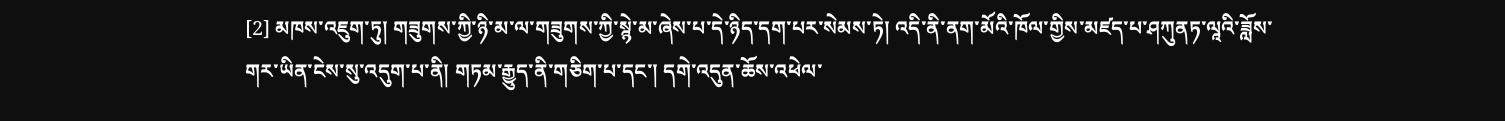[2] མཁས་འཇུག་ཏུ། གཟུགས་ཀྱི་ཉི་མ་ལ་གཟུགས་ཀྱི་སྙེ་མ་ཞེས་པ་དེ་ཉིད་དག་པར་སེམས་ཏེ། འདི་ནི་ནག་མོའི་ཁོལ་གྱིས་མཛད་པ་ཤཀུནཏ་ལཱའི་ཟློས་གར་ཡིན་ངེས་སུ་འདུག་པ་ནི། གཏམ་རྒྱུད་ནི་གཅིག་པ་དང་། དགེ་འདུན་ཆོས་འཕེལ་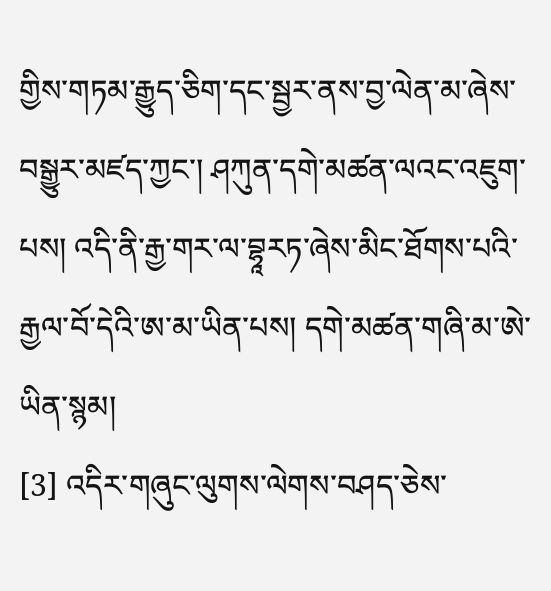གྱིས་གཏམ་རྒྱུད་ཅིག་དང་སྦྱར་ནས་བྱ་ལེན་མ་ཞེས་བསྒྱུར་མཛད་ཀྱང་། ཤཀུན་དགེ་མཚན་ལའང་འཇུག་པས། འདི་ནི་རྒྱ་གར་ལ་བྷཱརཏ་ཞེས་མིང་ཐོགས་པའི་རྒྱལ་བོ་དེའི་ཨ་མ་ཡིན་པས། དགེ་མཚན་གཞི་མ་ཨེ་ཡིན་སྙམ།
[3] འདིར་གཞུང་ལུགས་ལེགས་བཤད་ཅེས་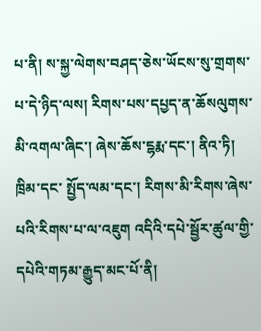པ་ནི། ས་སྐྱ་ལེགས་བཤད་ཅེས་ཡོངས་སུ་གྲགས་པ་དེ་ཉིད་ལས། རིགས་པས་དཔྱད་ན་ཆོསལུགས་མི་འགལ་ཞིང་། ཞེས་ཆོས་ངྷརྨ་དང་། ནིའ་ཏི། ཁྲིམ་དང་ སྤྱོད་ལམ་དང་། རིགས་མི་རིགས་ཞེས་པའི་རིགས་པ་ལ་འཇུག འདིའི་དཔེ་སྦྱོར་ཚུལ་གྱི་དཔེའི་གཏམ་རྒྱུད་མང་པོ་ནི།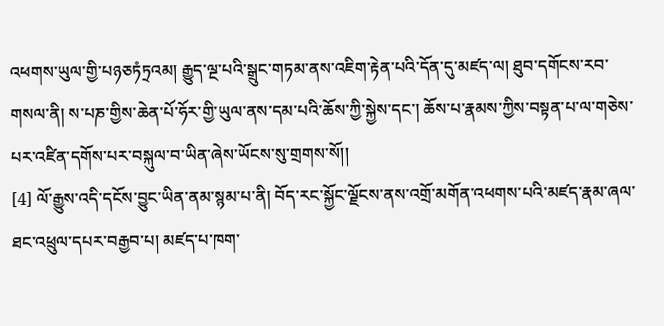འཕགས་ཡུལ་གྱི་པཉཅཏཾཏྲའམ། རྒྱུད་ལྔ་པའི་སྒྲུང་གཏམ་ནས་འཇིག་རྟེན་པའི་དོན་དུ་མཛད་ལ། ཐུབ་དགོངས་རབ་གསལ་ནི། ས་པཎ་གྱིས་ཆེན་པོ་ཧོར་གྱི་ཡུལ་ནས་དམ་པའི་ཆོས་ཀྱི་སྐྱེས་དང་། ཆོས་པ་རྣམས་ཀྱིས་བསྟན་པ་ལ་གཅེས་པར་འཛིན་དགོས་པར་བསྐུལ་བ་ཡིན་ཞེས་ཡོངས་སུ་གྲགས་སོ།།
[4] ལོ་རྒྱུས་འདི་དངོས་བྱུང་ཡིན་ནམ་སྙམ་པ་ནི། བོད་རང་སྐྱོང་ལྗོངས་ནས་འགྲོ་མགོན་འཕགས་པའི་མཛད་རྣམ་ཞལ་ཐང་འཕྲུལ་དཔར་བརྒྱབ་པ། མཛད་པ་ཁག་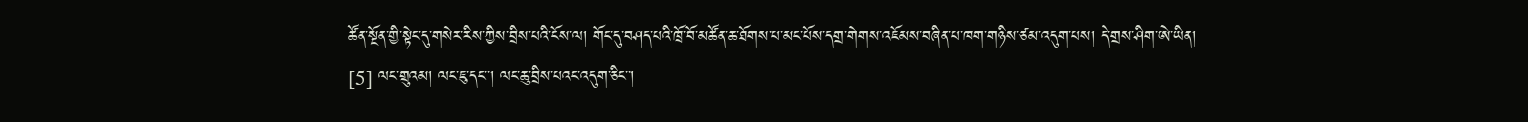ཚོན་སྔོན་གྱི་སྟེང་དུ་གསེར་རིས་ཀྱིས་བྲིས་པའི་ངོས་ལ། གོང་དུ་བཤད་པའི་ཁྲོ་བོ་མཚོན་ཆ་ཐོགས་པ་མང་པོས་དགྲ་གེགས་འཇོམས་བཞིན་པ་ཁག་གཉིས་ཙམ་འདུག་པས། དེ་གྲས་ཤིག་ཨེ་ཡིན།
[5] ལང་གྲུའམ། ལང་ཇུ་དང་་། ལང་ཆུ་བྲིས་པའང་འདུག་ཅིང་་།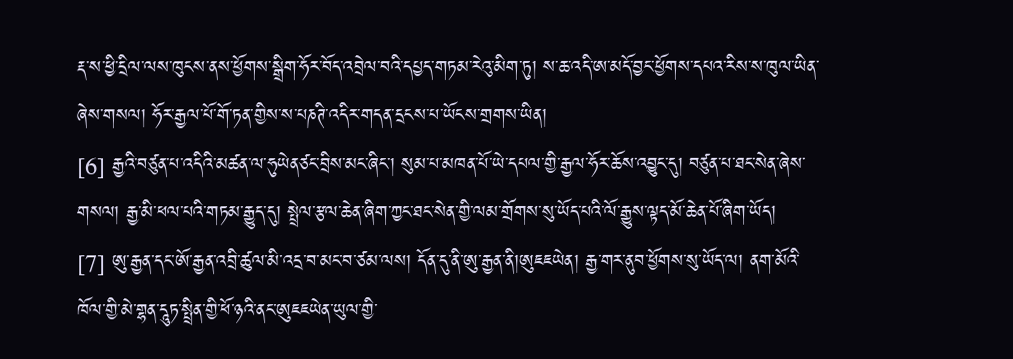རྡ་ས་ཕྱི་དྲིལ་ལས་ཁུངས་ནས་ཕྱོགས་སྒྲིག་ཧོར་བོད་འབྲེལ་བའི་དཔྱད་གཏམ་རེའུ་མིག་ཏུ། ས་ཆ་འདི་ཨ་མདོ་བྱང་ཕྱོགས་དཔའ་རིས་ས་ཁུལ་ཡིན་ཞེས་གསལ། ཧོར་རྒྱལ་པོ་གོ་ཏན་གྱིས་ས་པཎཊི་འདིར་གདན་དྲངས་པ་ཡོངས་གྲགས་ཡིན།
[6] རྒྱའི་བཙུན་པ་འདིའི་མཚན་ལ་ཧུཡེནཙང་བྲིས་མང་ཞིང་། སུམ་པ་མཁན་པོ་ཡེ་དཔལ་གྱི་རྒྱལ་ཧོར་ཆོས་འབྱུང་དུ། བཙུན་པ་ཐང་སེན་ཞེས་གསལ། རྒྱ་མི་ཕལ་པའི་གཏམ་རྒྱུད་དུ། སྤྲེལ་རྩལ་ཆེན་ཞིག་ཀྱང་ཐང་སེན་གྱི་ལམ་གྲོགས་སུ་ཡོད་པའི་ལོ་རྒྱུས་ལྟད་མོ་ཆེན་པོ་ཞིག་ཡོད།
[7] ཨུ་རྒྱན་དང་ཨོ་རྒྱན་འབྲི་ཚུལ་མི་འདྲ་བ་མང་བ་ཙམ་ལས། དོན་དུ་ནི་ཨུ་རྒྱན་ནི།ཨུཇཇཡེན། རྒྱ་གར་ནུབ་ཕྱོགས་སུ་ཡོད་ལ། ནག་མོའི་ཁོལ་གྱི་མེ་གྷན་དཱུཏ་སྤྲིན་གྱི་ཕོ་ཉའི་ནང་ཨུཇཇཡེན་ཡུལ་གྱི་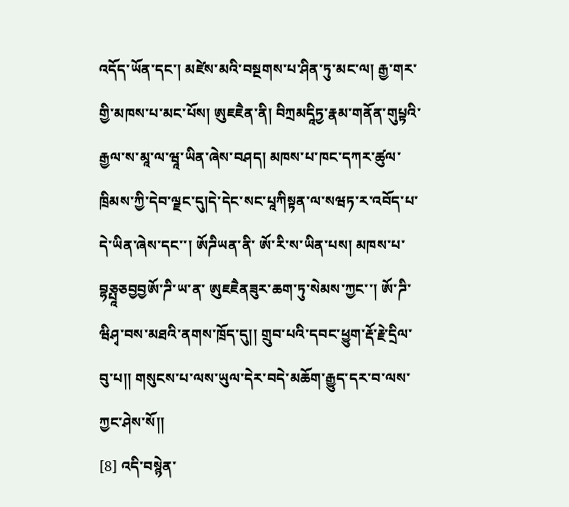འདོད་ཡོན་དང་། མཛེས་མའི་བསྔགས་པ་ཤིན་ཏུ་མང་ལ། རྒྱ་གར་གྱི་མཁས་པ་མང་པོས། ཨུཇཇཻན་ནི། བིཀྲམདཱིཏྱ་རྣམ་གནོན་གུཔྟའི་རྒྱལ་ས་མཱ་ལ་ཝཱ་ཡིན་ཞེས་བཤད། མཁས་པ་ཁང་དཀར་ཚུལ་ཁྲིམས་ཀྱི་དེབ་ལྗང་དུ།དེ་དེང་སང་པཱཀིསྟན་ལ་སཝཏ་ར་འབོད་པ་དེ་ཡིན་ཞེས་དང་་། ཨོཌིཡན་ནི་ ཨོ་རི་ས་ཡིན་པས། མཁས་པ་བྷཅྤཱཅབྱབྱཨོ་ཌི་ཡ་ན་ ཨུཇཇཻནཟུར་ཆག་ཏུ་སེམས་ཀྱང་་། ཨོ་ཌི་ཝིཤྭ་བས་མཐའི་ནགས་ཁྲོད་དུ།། གྲུབ་པའི་དབང་ཕྱུག་རྡོ་རྗེ་དྲིལ་བུ་པ།། གསུངས་པ་ལས་ཡུལ་དེར་བདེ་མཆོག་རྒྱུད་དར་བ་ལས་ཀྱང་ཤེས་སོ།།
[8] འདི་བསྙེན་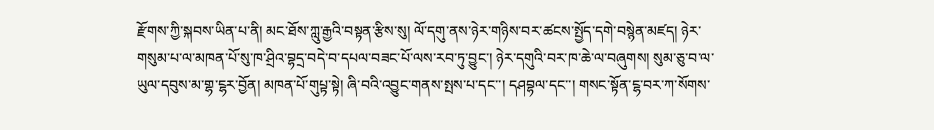རྫོགས་ཀྱི་སྐབས་ཡིན་པ་ནི། མང་ཐོས་ཀླུ་རྒྱའི་བསྟན་རྩིས་སུ། ལོ་དགུ་ནས་ཉེར་གཉིས་བར་ཚངས་སྤྱོད་དགེ་བསྙེན་མཛད། ཉེར་གསུམ་པ་ལ་མཁན་པོ་སུ་ཁ་ཤྲིའ་བྷདྲ་བདེ་བ་དཔལ་བཟང་པོ་ལས་རབ་ཏུ་བྱུང་། ཉེར་དགུའི་བར་ཁ་ཆེ་ལ་བཞུགས། སུམ་ཅུ་བ་ལ་ཡུལ་དབུས་མ་གྷ་ངྷར་བྱོན། མཁན་པོ་གུཔྟ་སྟེ། ཞི་བའི་འབྱུང་གནས་སྤས་པ་དང་་། དཤབྷལ་དང་་། གསང་སྟོན་ངྷ་བར་ཀ་སོགས་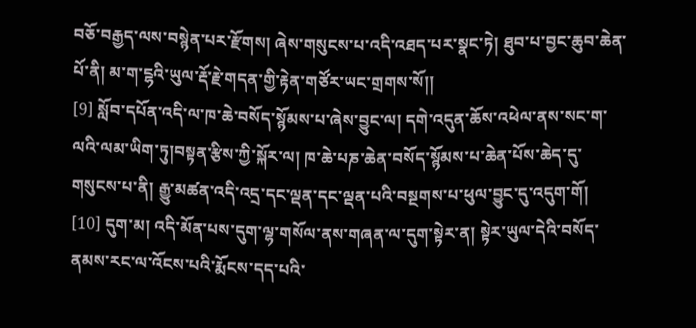བཅོ་བརྒྱད་ལས་བསྙེན་པར་རྫོགས། ཞེས་གསུངས་པ་འདི་འཐད་པར་སྣང་ཏེ། ཐུབ་པ་བྱང་ཆུབ་ཆེན་པོ་ནི། མ་ག་ངྷའི་ཡུལ་རྡོ་རྗེ་གདན་གྱི་རྟེན་གཙོར་ཡང་གྲགས་སོ།།
[9] སློབ་དཔོན་འདི་ལ་ཁ་ཆེ་བསོད་སྙོམས་པ་ཞེས་བྱུང་ལ། དགེ་འདུན་ཆོས་འཕེལ་ནས་སང་ག་ལའི་ལམ་ཡིག་ཏུ།བསྟན་རྩིས་ཀྱི་སྐོར་ལ། ཁ་ཆེ་པཎ་ཆེན་བསོད་སྙོམས་པ་ཆེན་པོས་ཆེད་དུ་གསུངས་པ་ནི། རྒྱུ་མཚན་འདི་འདྲ་དང་ལྡན་དང་ལྡན་པའི་བསྔགས་པ་ཕུལ་བྱུང་དུ་འདུག་གོ།
[10] དུག་མ། འདི་མོན་པས་དུག་ལྷ་གསོལ་ནས་གཞན་ལ་དུག་སྟེར་ན། སྟེར་ཡུལ་དེའི་བསོད་ནམས་རང་ལ་འོངས་པའི་རྨོངས་དད་པའི་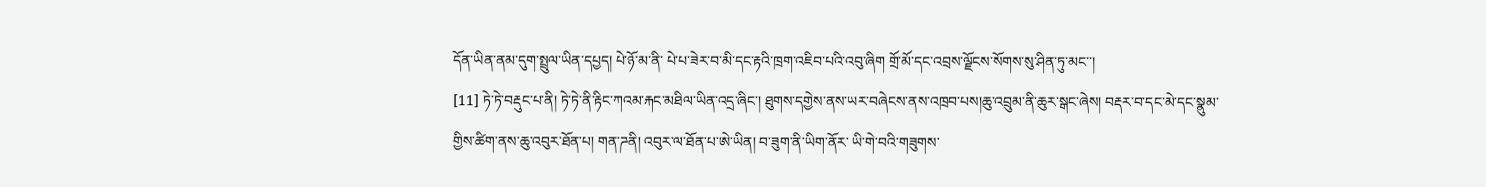དོན་ཡིན་ནམ་དུག་སྤྲུལ་ཡིན་དཔྱད། པེ་ཉོ་མ་ནི་ པེ་པ་ཟེར་བ་མི་དང་རྟའི་ཁྲག་འཇིབ་པའི་འབུ་ཞིག གྲོ་མོ་དང་འབྲས་ལྗོངས་སོགས་སུ་ཤིན་ཏུ་མང་་།
[11] ཏེ་ཏེ་བརྡུང་པ་ནི། ཏེ་ཏེ་ནི་རྟིང་ཀའམ་རྐང་མཐིལ་ཡིན་འདྲ་ཞིང་། ཐུགས་དགྱེས་ནས་ཡར་བཞེངས་ནས་འཁྲབ་པས།ཆུ་འབྲུམ་ནི་ཆུར་སྒང་ཞེས། བརྡར་བ་དང་མེ་དང་སྣུམ་གྱིས་ཚིག་ནས་ཆུ་འབུར་ཐོན་པ། གན་ཌནི། འབུར་ལ་ཐོན་པ་ཨེ་ཡིན། བ་ཟུག་ནི་ཡིག་ནོར་ ཡི་གེ་བའི་གཟུགས་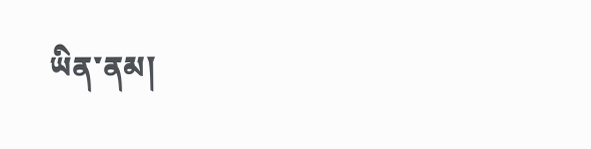ཡིན་ནམ།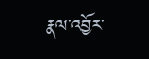རྣལ་འབྱོར་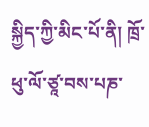སྐྱིད་ཀྱི་མིང་པོ་ནི། ཁྲོ་ཕུ་ལོ་ཙཱ་བས་པཎ་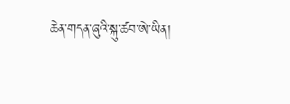ཆེན་གདན་ཞུའི་སྐུ་ཚབ་ཨེ་ཡིན།